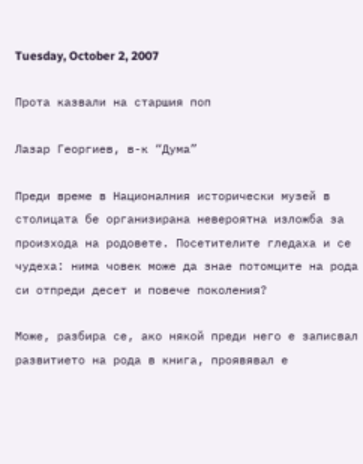Tuesday, October 2, 2007

Прота казвали на старшия поп

Лазар Георгиев, в-к “Дума”

Преди време в Националния исторически музей в столицата бе организирана невероятна изложба за произхода на родовете. Посетителите гледаха и се чудеха: нима човек може да знае потомците на рода си отпреди десет и повече поколения?

Може, разбира се, ако някой преди него е записвал развитието на рода в книга, проявявал е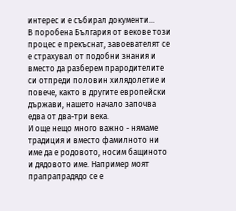интерес и е събирал документи…
В поробена България от векове този процес е прекъснат, завоевателят се е страхувал от подобни знания и вместо да разберем прародителите си отпреди половин хилядолетие и повече, както в другите европейски държави, нашето начало започва едва от два-три века.
И още нещо много важно - нямаме традиция и вместо фамилното ни име да е родовото, носим бащиното и дядовото име. Например моят прапрапрадядо се е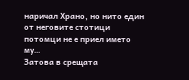наричал Храно, но нито един от неговите стотици потомци не е приел името му…
Затова в срещата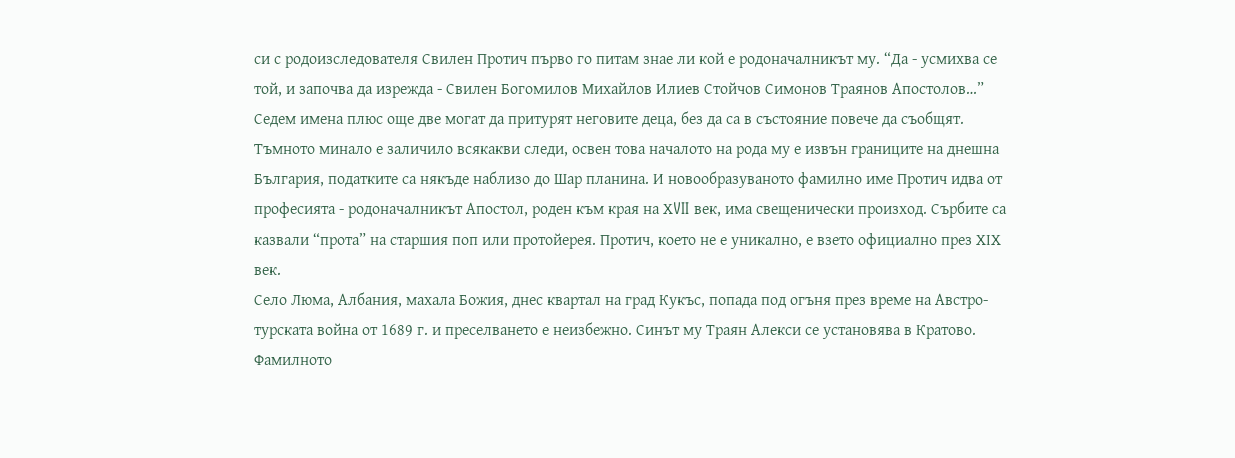си с родоизследователя Свилен Протич първо го питам знае ли кой е родоначалникът му. “Да - усмихва се той, и започва да изрежда - Свилен Богомилов Михайлов Илиев Стойчов Симонов Траянов Апостолов…”
Седем имена плюс още две могат да притурят неговите деца, без да са в състояние повече да съобщят. Тъмното минало е заличило всякакви следи, освен това началото на рода му е извън границите на днешна България, податките са някъде наблизо до Шар планина. И новообразуваното фамилно име Протич идва от професията - родоначалникът Апостол, роден към края на ХVII век, има свещенически произход. Сърбите са казвали “прота” на старшия поп или протойерея. Протич, което не е уникално, е взето официално през ХIХ век.
Село Люма, Албания, махала Божия, днес квартал на град Кукъс, попада под огъня през време на Австро-турската война от 1689 г. и преселването е неизбежно. Синът му Траян Алекси се установява в Кратово. Фамилното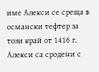име Алекси се среща в османски тефтер за този край от 1416 г. Алекси са сродени с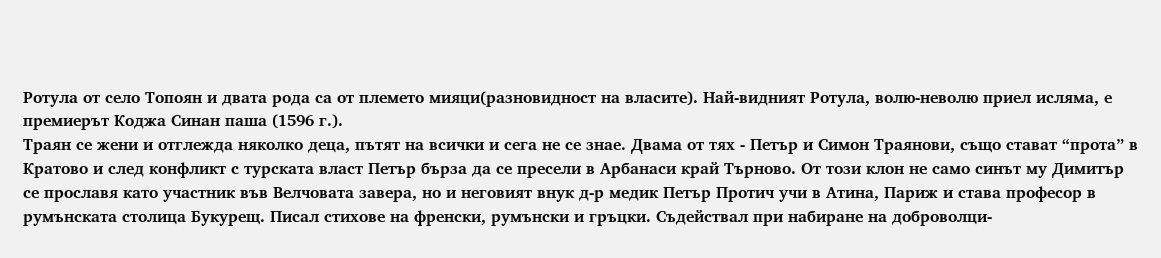Ротула от село Топоян и двата рода са от племето мияци(разновидност на власите). Най-видният Ротула, волю-неволю приел исляма, е премиерът Коджа Синан паша (1596 г.).
Траян се жени и отглежда няколко деца, пътят на всички и сега не се знае. Двама от тях - Петър и Симон Траянови, също стават “прота” в Кратово и след конфликт с турската власт Петър бърза да се пресели в Арбанаси край Търново. От този клон не само синът му Димитър се прославя като участник във Велчовата завера, но и неговият внук д-р медик Петър Протич учи в Атина, Париж и става професор в румънската столица Букурещ. Писал стихове на френски, румънски и гръцки. Съдействал при набиране на доброволци-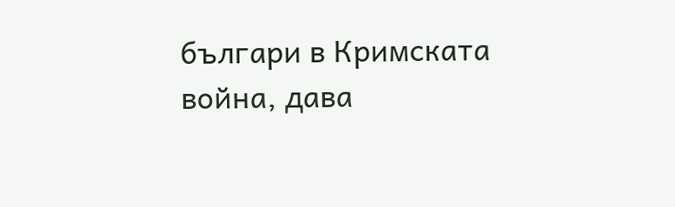българи в Кримската война, дава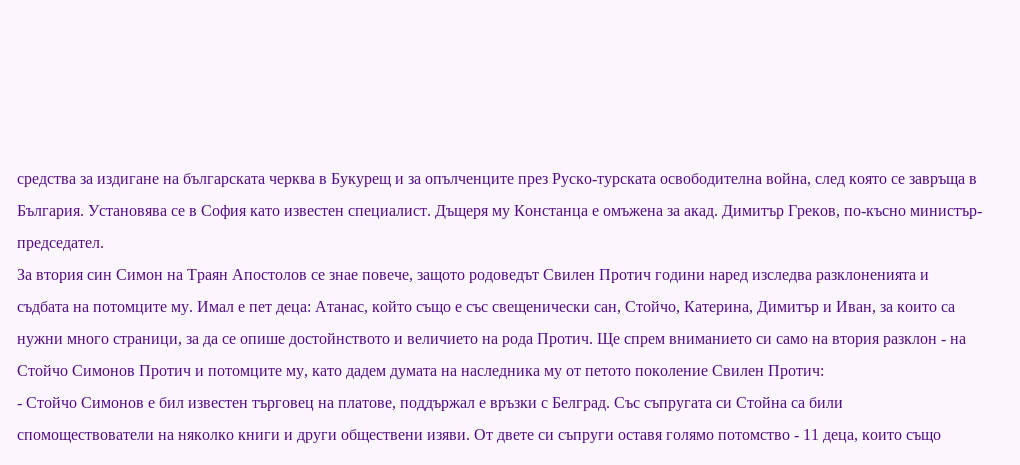средства за издигане на българската черква в Букурещ и за опълченците през Руско-турската освободителна война, след която се завръща в България. Установява се в София като известен специалист. Дъщеря му Констанца е омъжена за акад. Димитър Греков, по-късно министър-председател.
За втория син Симон на Траян Апостолов се знае повече, защото родоведът Свилен Протич години наред изследва разклоненията и съдбата на потомците му. Имал е пет деца: Атанас, който също е със свещенически сан, Стойчо, Катерина, Димитър и Иван, за които са нужни много страници, за да се опише достойнството и величието на рода Протич. Ще спрем вниманието си само на втория разклон - на Стойчо Симонов Протич и потомците му, като дадем думата на наследника му от петото поколение Свилен Протич:
- Стойчо Симонов е бил известен търговец на платове, поддържал е връзки с Белград. Със съпругата си Стойна са били спомоществователи на няколко книги и други обществени изяви. От двете си съпруги оставя голямо потомство - 11 деца, които също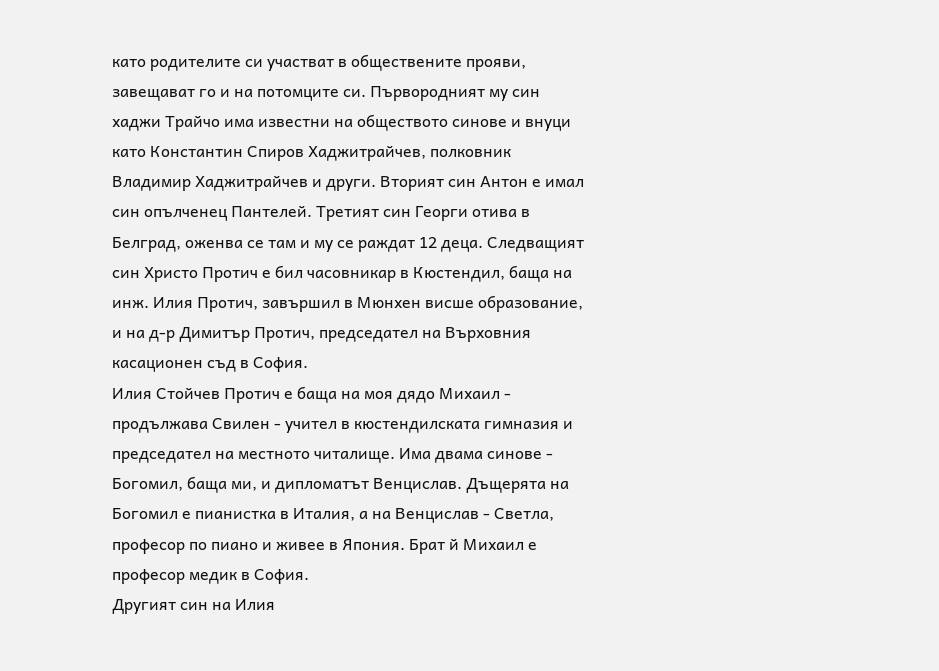като родителите си участват в обществените прояви, завещават го и на потомците си. Първородният му син хаджи Трайчо има известни на обществото синове и внуци като Константин Спиров Хаджитрайчев, полковник Владимир Хаджитрайчев и други. Вторият син Антон е имал син опълченец Пантелей. Третият син Георги отива в Белград, оженва се там и му се раждат 12 деца. Следващият син Христо Протич е бил часовникар в Кюстендил, баща на инж. Илия Протич, завършил в Мюнхен висше образование, и на д-р Димитър Протич, председател на Върховния касационен съд в София.
Илия Стойчев Протич е баща на моя дядо Михаил - продължава Свилен - учител в кюстендилската гимназия и председател на местното читалище. Има двама синове - Богомил, баща ми, и дипломатът Венцислав. Дъщерята на Богомил е пианистка в Италия, а на Венцислав - Светла, професор по пиано и живее в Япония. Брат й Михаил е професор медик в София.
Другият син на Илия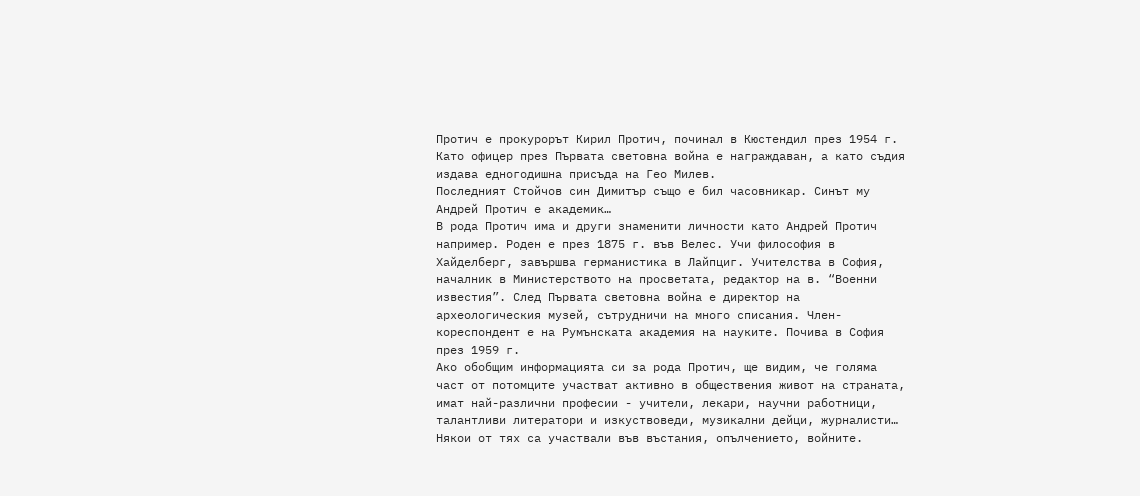Протич е прокурорът Кирил Протич, починал в Кюстендил през 1954 г. Като офицер през Първата световна война е награждаван, а като съдия издава едногодишна присъда на Гео Милев.
Последният Стойчов син Димитър също е бил часовникар. Синът му Андрей Протич е академик…
В рода Протич има и други знаменити личности като Андрей Протич например. Роден е през 1875 г. във Велес. Учи философия в Хайделберг, завършва германистика в Лайпциг. Учителства в София, началник в Министерството на просветата, редактор на в. “Военни известия”. След Първата световна война е директор на археологическия музей, сътрудничи на много списания. Член-кореспондент е на Румънската академия на науките. Почива в София през 1959 г.
Ако обобщим информацията си за рода Протич, ще видим, че голяма част от потомците участват активно в обществения живот на страната, имат най-различни професии - учители, лекари, научни работници, талантливи литератори и изкуствоведи, музикални дейци, журналисти… Някои от тях са участвали във въстания, опълчението, войните.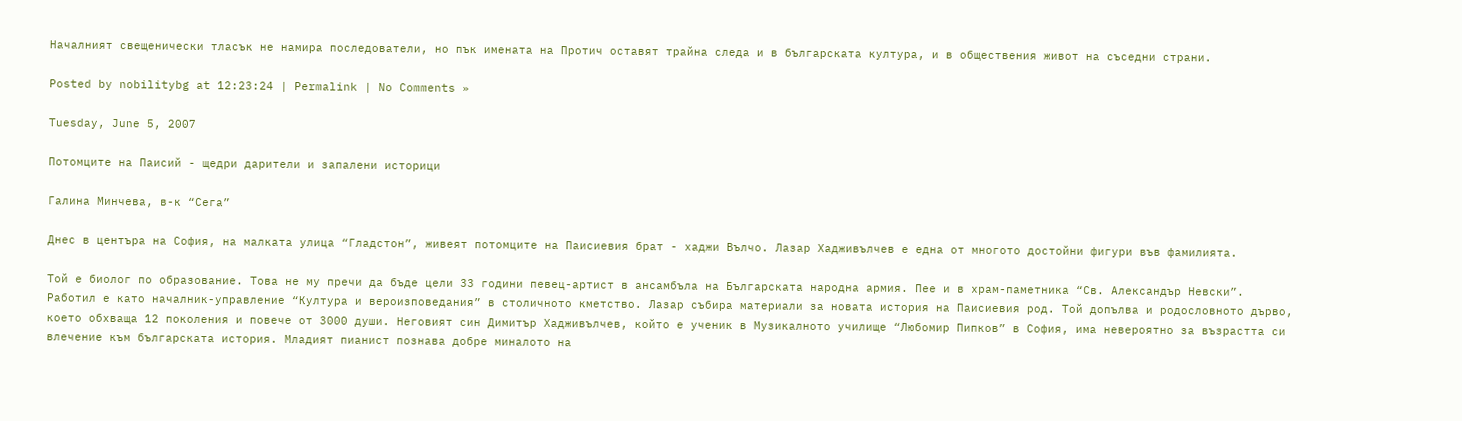Началният свещенически тласък не намира последователи, но пък имената на Протич оставят трайна следа и в българската култура, и в обществения живот на съседни страни.

Posted by nobilitybg at 12:23:24 | Permalink | No Comments »

Tuesday, June 5, 2007

Потомците на Паисий - щедри дарители и запалени историци

Галина Минчева, в-к “Сега”

Днес в центъра на София, на малката улица “Гладстон”, живеят потомците на Паисиевия брат - хаджи Вълчо. Лазар Хадживълчев е една от многото достойни фигури във фамилията.

Той е биолог по образование. Това не му пречи да бъде цели 33 години певец-артист в ансамбъла на Българската народна армия. Пее и в храм-паметника “Св. Александър Невски”. Работил е като началник-управление “Култура и вероизповедания” в столичното кметство. Лазар събира материали за новата история на Паисиевия род. Той допълва и родословното дърво, което обхваща 12 поколения и повече от 3000 души. Неговият син Димитър Хадживълчев, който е ученик в Музикалното училище “Любомир Пипков” в София, има невероятно за възрастта си влечение към българската история. Младият пианист познава добре миналото на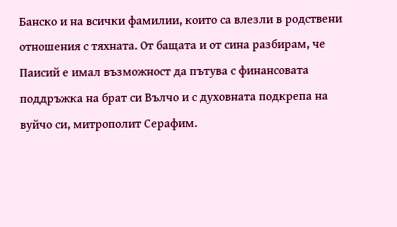Банско и на всички фамилии, които са влезли в родствени отношения с тяхната. От бащата и от сина разбирам, че Паисий е имал възможност да пътува с финансовата поддръжка на брат си Вълчо и с духовната подкрепа на вуйчо си, митрополит Серафим.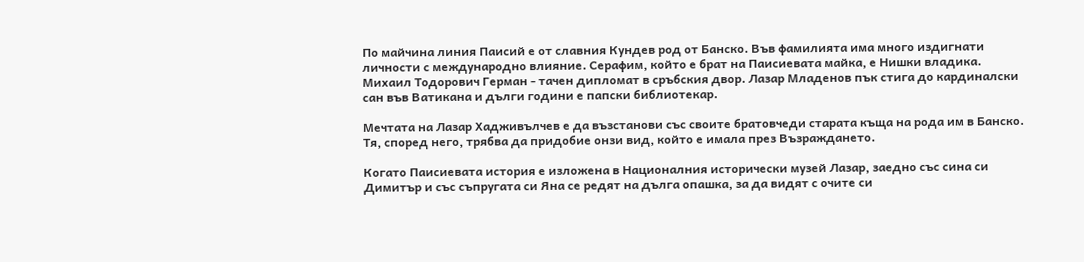По майчина линия Паисий е от славния Кундев род от Банско. Във фамилията има много издигнати личности с международно влияние. Серафим, който е брат на Паисиевата майка, е Нишки владика. Михаил Тодорович Герман - тачен дипломат в сръбския двор. Лазар Младенов пък стига до кардиналски сан във Ватикана и дълги години е папски библиотекар.

Мечтата на Лазар Хадживълчев е да възстанови със своите братовчеди старата къща на рода им в Банско. Тя, според него, трябва да придобие онзи вид, който е имала през Възраждането.

Когато Паисиевата история е изложена в Националния исторически музей Лазар, заедно със сина си Димитър и със съпругата си Яна се редят на дълга опашка, за да видят с очите си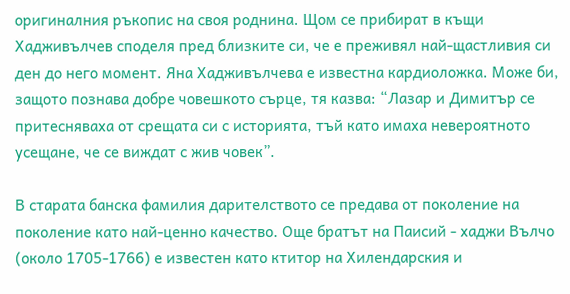оригиналния ръкопис на своя роднина. Щом се прибират в къщи Хадживълчев споделя пред близките си, че е преживял най-щастливия си ден до него момент. Яна Хадживълчева е известна кардиоложка. Може би, защото познава добре човешкото сърце, тя казва: “Лазар и Димитър се притесняваха от срещата си с историята, тъй като имаха невероятното усещане, че се виждат с жив човек”.

В старата банска фамилия дарителството се предава от поколение на поколение като най-ценно качество. Още братът на Паисий - хаджи Вълчо (около 1705-1766) е известен като ктитор на Хилендарския и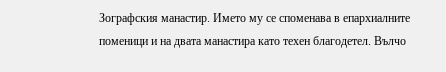Зографския манастир. Името му се споменава в епархиалните поменици и на двата манастира като техен благодетел. Вълчо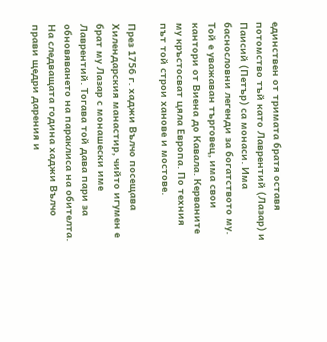единствен от тримата братя оставя потомство тъй като Лаврентий (Лазар) и Паисий (Петър) са монаси. Има баснословни легенди за богатството му. Той е уважаван търговец, има свои кантори от Виена до Кавала. Керваните му кръстосват цяла Европа. По техния път той строи ханове и мостове.

През 1756 г. хаджи Вълчо посещава Хилендарския манастир, чийто игумен е брат му Лазар с монашески име Лаврентий. Тогава той дава пари за обновяването на параклиса на обителта. На следващата година хаджи Вълчо прави щедри дарения и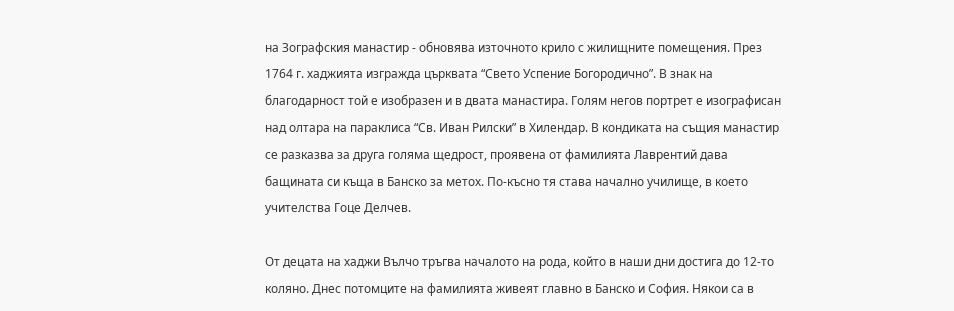на Зографския манастир - обновява източното крило с жилищните помещения. През 1764 г. хаджията изгражда църквата “Свето Успение Богородично”. В знак на благодарност той е изобразен и в двата манастира. Голям негов портрет е изографисан над олтара на параклиса “Св. Иван Рилски” в Хилендар. В кондиката на същия манастир се разказва за друга голяма щедрост, проявена от фамилията Лаврентий дава бащината си къща в Банско за метох. По-късно тя става начално училище, в което учителства Гоце Делчев.

От децата на хаджи Вълчо тръгва началото на рода, който в наши дни достига до 12-то коляно. Днес потомците на фамилията живеят главно в Банско и София. Някои са в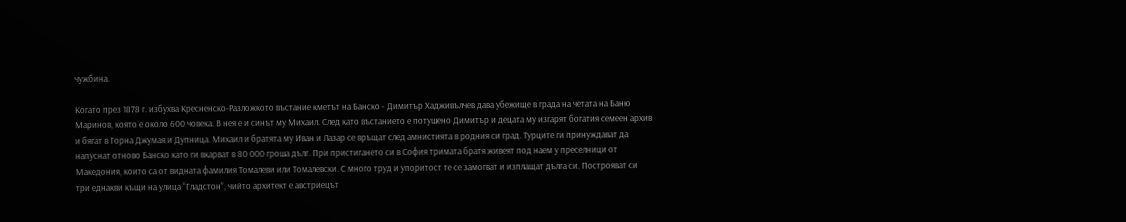чужбина.

Когато през 1878 г. избухва Кресненско-Разложкото въстание кметът на Банско - Димитър Хадживълчев дава убежище в града на четата на Баню Маринов, която е около 600 човека. В нея е и синът му Михаил. След като въстанието е потушено Димитър и децата му изгарят богатия семеен архив и бягат в Горна Джумая и Дупница. Михаил и братята му Иван и Лазар се връщат след амнистията в родния си град. Турците ги принуждават да напуснат отново Банско като ги вкарват в 80 000 гроша дълг. При пристигането си в София тримата братя живеят под наем у преселници от Македония, които са от видната фамилия Томалеви или Томалевски. С много труд и упоритост те се замогват и изплащат дълга си. Построяват си три еднакви къщи на улица “Гладстон”, чийто архитект е австриецът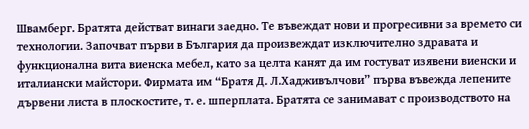Швамберг. Братята действат винаги заедно. Те въвеждат нови и прогресивни за времето си технологии. Започват първи в България да произвеждат изключително здравата и функционална вита виенска мебел, като за целта канят да им гостуват изявени виенски и италиански майстори. Фирмата им “Братя Д. Л.Хадживълчови” първа въвежда лепените дървени листа в плоскостите, т. е. шперплата. Братята се занимават с производството на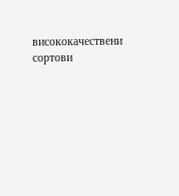висококачествени сортови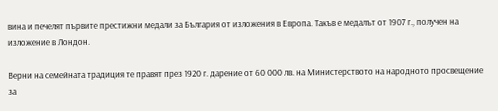вина и печелят първите престижни медали за България от изложения в Европа. Такъв е медалът от 1907 г., получен на изложение в Лондон.

Верни на семейната традиция те правят през 1920 г. дарение от 60 000 лв. на Министерството на народното просвещение за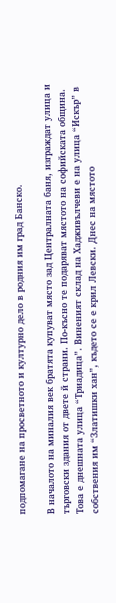подпомагане на просветното и културно дело в родния им град Банско.

В началото на миналия век братята купуват място зад Централната баня, изграждат улица и търговски здания от двете й страни. По-късно те подаряват мястото на софийската община. Това е днешната улица “Триадица”. Виненият склад на Хадживълчеви е на улица “Искър” в собствения им “Златишки хан”, където се е крил Левски. Днес на мястото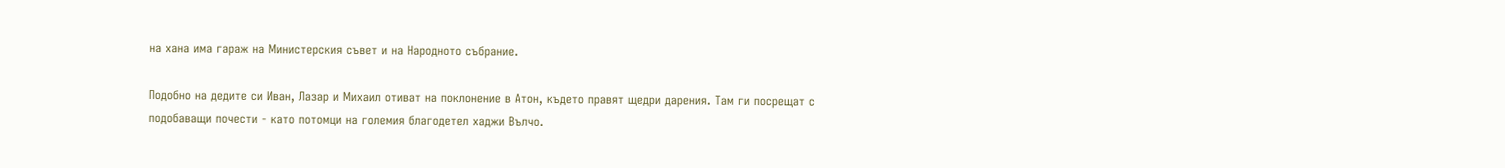на хана има гараж на Министерския съвет и на Народното събрание.

Подобно на дедите си Иван, Лазар и Михаил отиват на поклонение в Атон, където правят щедри дарения. Там ги посрещат с подобаващи почести - като потомци на големия благодетел хаджи Вълчо.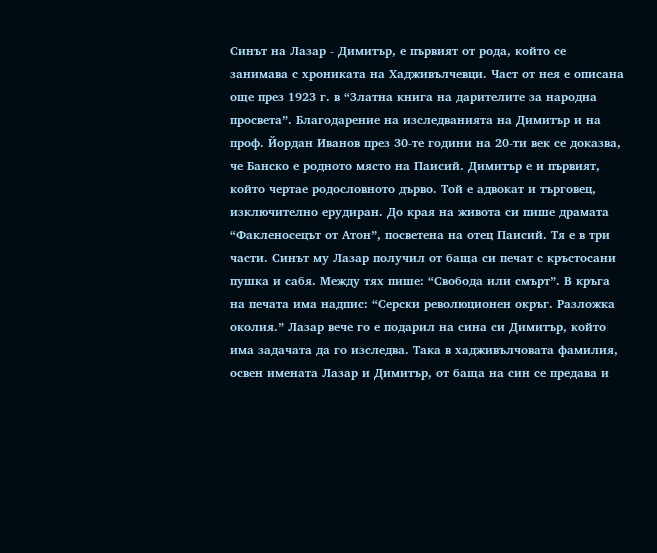Синът на Лазар - Димитър, е първият от рода, който се занимава с хрониката на Хадживълчевци. Част от нея е описана още през 1923 г. в “Златна книга на дарителите за народна просвета”. Благодарение на изследванията на Димитър и на проф. Йордан Иванов през 30-те години на 20-ти век се доказва, че Банско е родното място на Паисий. Димитър е и първият, който чертае родословното дърво. Той е адвокат и търговец, изключително ерудиран. До края на живота си пише драмата “Факленосецът от Атон”, посветена на отец Паисий. Тя е в три части. Синът му Лазар получил от баща си печат с кръстосани пушка и сабя. Между тях пише: “Свобода или смърт”. В кръга на печата има надпис: “Серски революционен окръг. Разложка околия.” Лазар вече го е подарил на сина си Димитър, който има задачата да го изследва. Така в хадживълчовата фамилия, освен имената Лазар и Димитър, от баща на син се предава и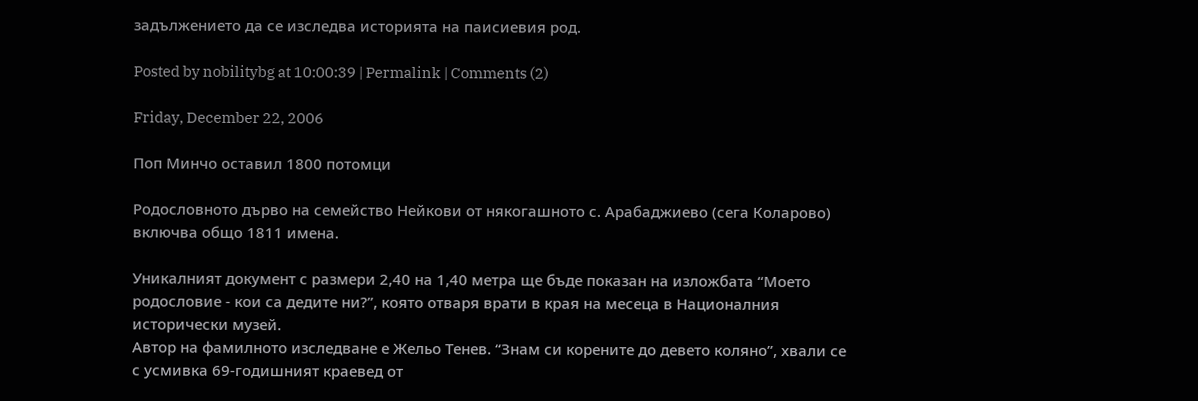задължението да се изследва историята на паисиевия род.

Posted by nobilitybg at 10:00:39 | Permalink | Comments (2)

Friday, December 22, 2006

Поп Минчо оставил 1800 потомци

Родословното дърво на семейство Нейкови от някогашното с. Арабаджиево (сега Коларово) включва общо 1811 имена.

Уникалният документ с размери 2,40 на 1,40 метра ще бъде показан на изложбата “Моето родословие - кои са дедите ни?”, която отваря врати в края на месеца в Националния исторически музей.
Автор на фамилното изследване е Жельо Тенев. “Знам си корените до девето коляно”, хвали се с усмивка 69-годишният краевед от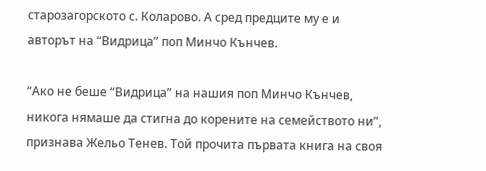старозагорското с. Коларово. А сред предците му е и авторът на “Видрица” поп Минчо Кънчев.

“Ако не беше “Видрица” на нашия поп Минчо Кънчев, никога нямаше да стигна до корените на семейството ни”, признава Жельо Тенев. Той прочита първата книга на своя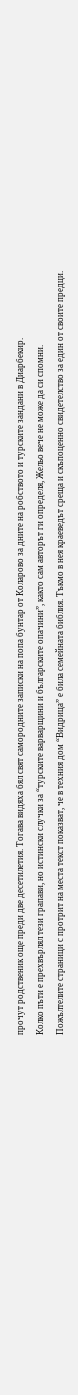прочут родственик още преди две десетилетия. Тогава видяха бял свят самородните записки на попа бунтар от Коларово за дните на робството и турските зандани в Диарбекир.
Колко пъти е прехвърлял тези грапави, но истински случки за “турските варварщини и българските опачини”, както сам авторът ги определя, Жельо вече не може да си спомни.
Пожълтелите страници с протрит на места текст показват, че в техния дом “Видрица” е била семейната библия. Тъкмо в нея краеведът среща и скъпоценно свидетелство за един от своите предци.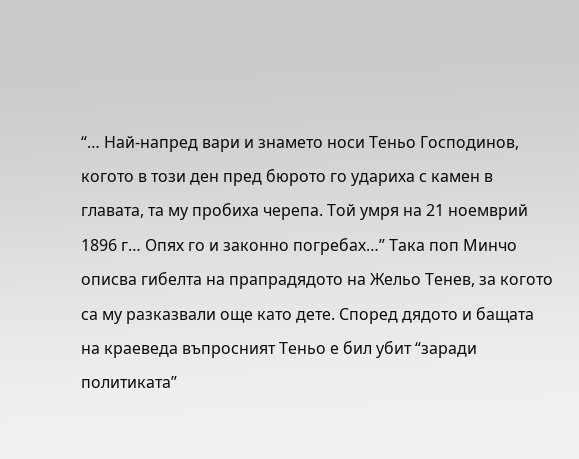“… Най-напред вари и знамето носи Теньо Господинов, когото в този ден пред бюрото го удариха с камен в главата, та му пробиха черепа. Той умря на 21 ноемврий 1896 г… Опях го и законно погребах…” Така поп Минчо описва гибелта на прапрадядото на Жельо Тенев, за когото са му разказвали още като дете. Според дядото и бащата на краеведа въпросният Теньо е бил убит “заради политиката”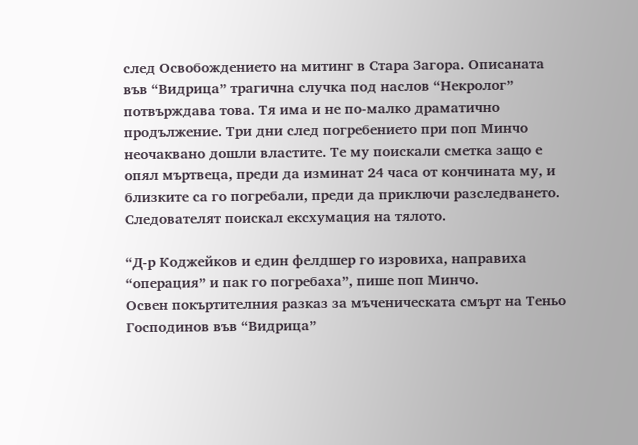след Освобождението на митинг в Стара Загора. Описаната във “Видрица” трагична случка под наслов “Некролог” потвърждава това. Тя има и не по-малко драматично продължение. Три дни след погребението при поп Минчо неочаквано дошли властите. Те му поискали сметка защо е опял мъртвеца, преди да изминат 24 часа от кончината му, и близките са го погребали, преди да приключи разследването. Следователят поискал ексхумация на тялото.

“Д-р Коджейков и един фелдшер го изровиха, направиха “операция” и пак го погребаха”, пише поп Минчо.
Освен покъртителния разказ за мъченическата смърт на Теньо Господинов във “Видрица”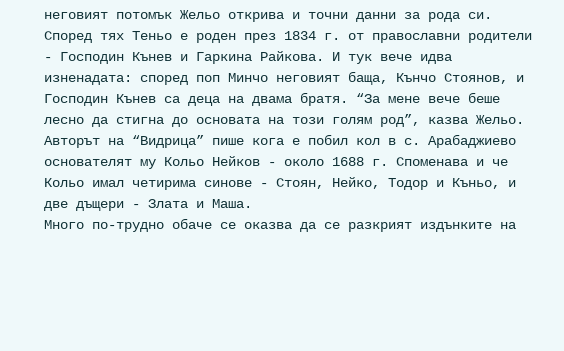неговият потомък Жельо открива и точни данни за рода си. Според тях Теньо е роден през 1834 г. от православни родители - Господин Кънев и Гаркина Райкова. И тук вече идва изненадата: според поп Минчо неговият баща, Кънчо Стоянов, и Господин Кънев са деца на двама братя. “За мене вече беше лесно да стигна до основата на този голям род”, казва Жельо. Авторът на “Видрица” пише кога е побил кол в с. Арабаджиево основателят му Кольо Нейков - около 1688 г. Споменава и че Кольо имал четирима синове - Стоян, Нейко, Тодор и Къньо, и две дъщери - Злата и Маша.
Много по-трудно обаче се оказва да се разкрият издънките на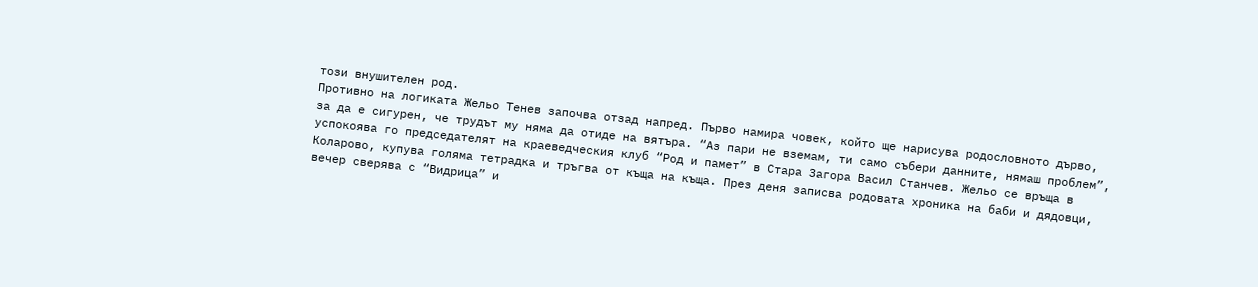този внушителен род.
Противно на логиката Жельо Тенев започва отзад напред. Първо намира човек, който ще нарисува родословното дърво, за да е сигурен, че трудът му няма да отиде на вятъра. “Аз пари не вземам, ти само събери данните, нямаш проблем”, успокоява го председателят на краеведческия клуб “Род и памет” в Стара Загора Васил Станчев. Жельо се връща в Коларово, купува голяма тетрадка и тръгва от къща на къща. През деня записва родовата хроника на баби и дядовци, вечер сверява с “Видрица” и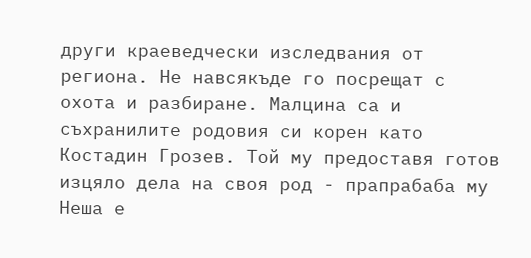други краеведчески изследвания от региона. Не навсякъде го посрещат с охота и разбиране. Малцина са и съхранилите родовия си корен като Костадин Грозев. Той му предоставя готов изцяло дела на своя род - прапрабаба му Неша е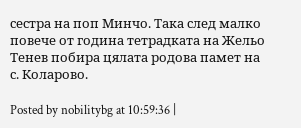сестра на поп Минчо. Така след малко повече от година тетрадката на Жельо Тенев побира цялата родова памет на с. Коларово.

Posted by nobilitybg at 10:59:36 |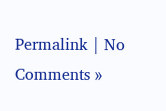Permalink | No Comments »